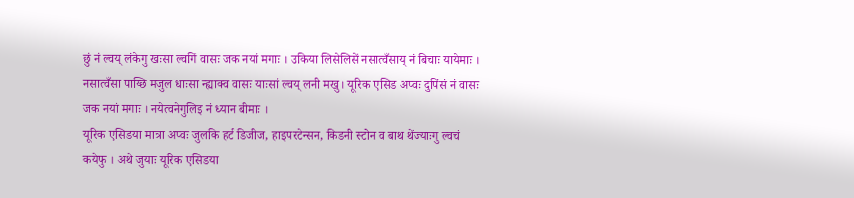छुं नं ल्वय् लंकेगु खःसा ल्वगिं वासः जक नयां मगाः । उकिया लिसेलिसें नसात्वँसाय् नं बिचाः यायेमाः । नसात्वँसा पाय्छि मजुल धाःसा न्ह्याक्व वासः याःसां ल्वय् लनी मखु। यूरिक एसिड अप्वः दुपिंसं नं वासः जक नयां मगाः । नयेत्वनेगुलिइ नं ध्यान बीमाः ।
यूरिक एसिडया मात्रा अप्वः जुलकि हर्ट डिजीज, हाइपरटेन्सन, किडनी स्टोन व बाथ थेंज्याःगु ल्वचं कयेफु । अथे जुयाः यूरिक एसिडया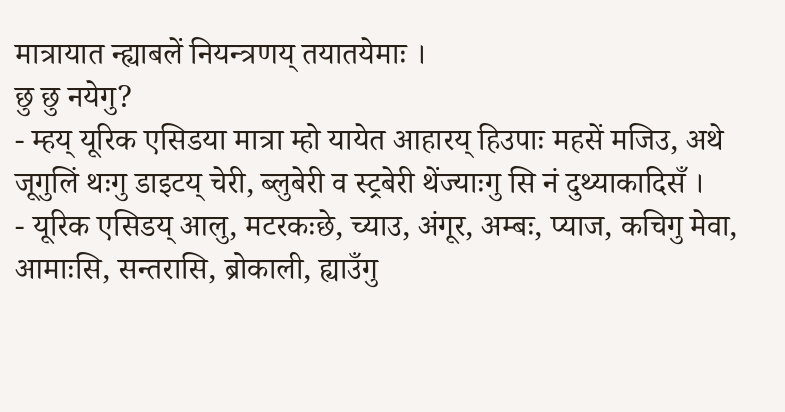मात्रायात न्ह्याबलें नियन्त्रणय् तयातयेमाः ।
छु छु नयेगु?
- म्हय् यूरिक एसिडया मात्रा म्हो यायेत आहारय् हिउपाः महसें मजिउ, अथे जूगुलिं थःगु डाइटय् चेरी, ब्लुबेरी व स्ट्रबेरी थेंज्याःगु सि नं दुथ्याकादिसँ ।
- यूरिक एसिडय् आलु, मटरकःछे, च्याउ, अंगूर, अम्बः, प्याज, कचिगु मेवा, आमाःसि, सन्तरासि, ब्रोकाली, ह्याउँगु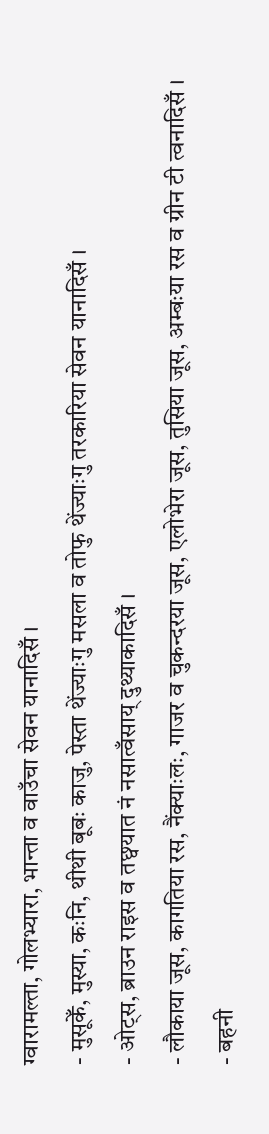ग्वारामल्ता, गोलभ्यारा, भान्ता व वाउँचा सेवन यानादिसँ ।
- मुसूकेँ, मुस्या, कःनि, थीथी बूबः काजु, पेस्ता थेंज्याःगु मसला व तोफु थेंज्याःगु तरकारिया सेवन यानादिसँ ।
- ओट्स, ब्राउन राइस व तछ्वयात नं नसात्वँसाय् दुथ्याकादिसँ ।
- लौकाया जूस, कागतिया रस, नैंक्याःलः, गाजर व चुकन्दरया जूस, एलोभेरा जूस, तुसिया जूस, अम्बःया रस व ग्रीन टी त्वनादिसँ ।
- बहनी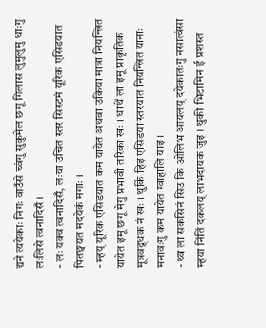द्यने त्ययेकाः निगः वाउँसे च्वंगु सुकुमेल छगू गिलास लुमुलुमु धाःगु लःलिसे त्वनादिसँ ।
- लः यक्व त्वनादिसँ, लःया उचित स्तर सिस्टमं यूरिक एसिडयात पितछ्वयत मदयेकं मगाः ।
- म्हय् यूरिक एसिडयात कम यायेत अथवा उकिया मात्रा नियन्त्रित यायेत इमू छगू मेगु प्रभावी तरिका खः । धाथें ला इमू प्राकृतिक मूत्रवद्र्धक नं खः । थुकिं हिइ एसिडया स्तरयात नियन्त्रित यानाः मनावःगु कम यायेत ग्वाहालि याइ ।
- थ्व ला सकसिनं सिउ कि ओलिभ आयलय् दयेकातःगु नसात्वंसा म्हया निंतिं दकलय् लाभदायक जुइ । थुकी भिटामिन ई प्रशस्त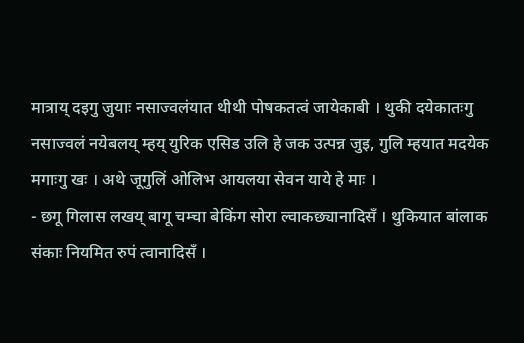मात्राय् दइगु जुयाः नसाज्वलंयात थीथी पोषकतत्वं जायेकाबी । थुकी दयेकातःगु नसाज्वलं नयेबलय् म्हय् युरिक एसिड उलि हे जक उत्पन्न जुइ, गुलि म्हयात मदयेक मगाःगु खः । अथे जूगुलिं ओलिभ आयलया सेवन याये हे माः ।
- छगू गिलास लखय् बागू चम्चा बेकिंग सोरा ल्वाकछ्यानादिसँ । थुकियात बांलाक संकाः नियमित रुपं त्वानादिसँ ।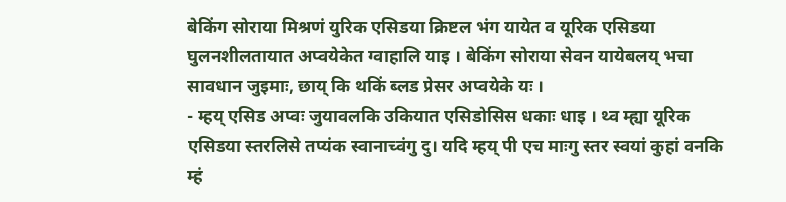बेकिंग सोराया मिश्रणं युरिक एसिडया क्रिष्टल भंग यायेत व यूरिक एसिडया घुलनशीलतायात अप्वयेकेत ग्वाहालि याइ । बेकिंग सोराया सेवन यायेबलय् भचा सावधान जुइमाः, छाय् कि थकिं ब्लड प्रेसर अप्वयेके यः ।
- म्हय् एसिड अप्वः जुयावलकि उकियात एसिडोसिस धकाः धाइ । थ्व म्ह्या यूरिक एसिडया स्तरलिसे तप्यंक स्वानाच्वंगु दु। यदि म्हय् पी एच माःगु स्तर स्वयां कुहां वनकि म्हं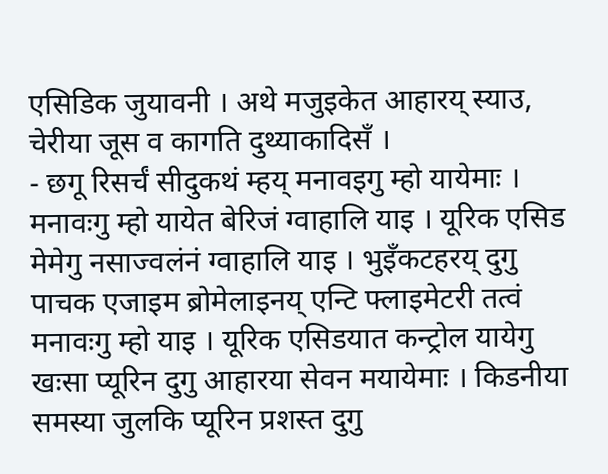एसिडिक जुयावनी । अथे मजुइकेत आहारय् स्याउ, चेरीया जूस व कागति दुथ्याकादिसँ ।
- छगू रिसर्चं सीदुकथं म्हय् मनावइगु म्हो यायेमाः । मनावःगु म्हो यायेत बेरिजं ग्वाहालि याइ । यूरिक एसिड मेमेगु नसाज्वलंनं ग्वाहालि याइ । भुइँकटहरय् दुगु पाचक एजाइम ब्रोमेलाइनय् एन्टि फ्लाइमेटरी तत्वं मनावःगु म्हो याइ । यूरिक एसिडयात कन्ट्रोल यायेगु खःसा प्यूरिन दुगु आहारया सेवन मयायेमाः । किडनीया समस्या जुलकि प्यूरिन प्रशस्त दुगु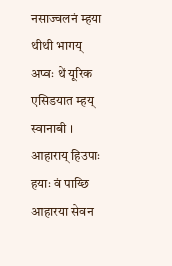नसाज्वलनं म्हया थीथी भागय् अप्वः थें यूरिक एसिडयात म्हय् स्वानाबी । आहाराय् हिउपाः हयाः वं पाय्छि आहारया सेवन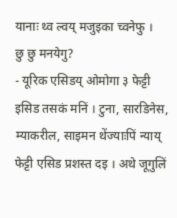यानाः थ्व ल्वय् मजुइका च्वनेफु ।
छु छु मनयेगु?
- यूरिक एसिडय् ओमोगा ३ फेट्टी इसिड तसकं मनिं । टुना, सारडिनेस, म्याकरील, साइमन थेंज्याःपिं न्याय् फेट्टी एसिड प्रशस्त दइ । अथे जूगुलिं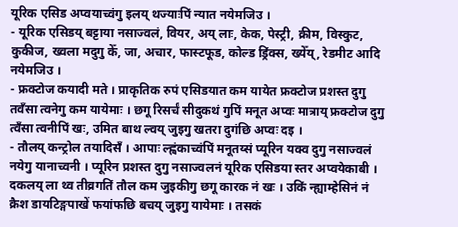यूरिक एसिड अप्वयाच्वंगु इलय् थज्याःपिं न्यात नयेमजिउ ।
- यूरिक एसिडय् बट्टाया नसाज्वलं, वियर, अय् लाः, केक, पेस्ट्री, क्रीम, विस्कुट, कुकीज, ख्वला मदुगु केँ, जा, अचार, फास्टफूड, कोल्ड ड्रिंक्स, ख्येँय्, रेडमीट आदि नयेमजिउ ।
- फ्रक्टोज कयादी मते । प्राकृतिक रुपं एसिडयात कम यायेत फ्रक्टोज प्रशस्त दुगु तवँसा त्वनेगु कम यायेमाः । छगू रिसर्चं सीदुकथं गुपिं मनूत अप्वः मात्राय् फ्रक्टोज दुगु त्वँसा त्वनीपिं खः, उमित बाथ ल्वय् जुइगु खतरा दुगंछि अप्वः दइ ।
- तौलय् कन्ट्रोल तयादिसँ । आपाः ल्ह्वंकाच्वंपिं मनूतय्सं प्यूरिन यक्व दुगु नसाज्वलं नयेगु यानाच्वनी । प्यूरिन प्रशस्त दुगु नसाज्वलनं यूरिक एसिडया स्तर अप्वयेकाबी । दकलय् ला थ्व तीव्रगतिं तौल कम जुइकीगु छगू कारक नं खः । उकिं न्ह्याम्हेसिनं नं क्रैश डायटिङ्गपाखें फयांफछि बचय् जुइगु यायेमाः । तसकं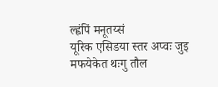ल्ह्वंपिं मनूतय्सं
यूरिक एसिडया स्तर अप्वः जुइ मफयेकेत थःगु तौल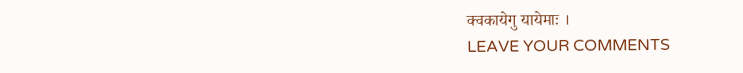क्वकायेगु यायेमाः ।
LEAVE YOUR COMMENTS